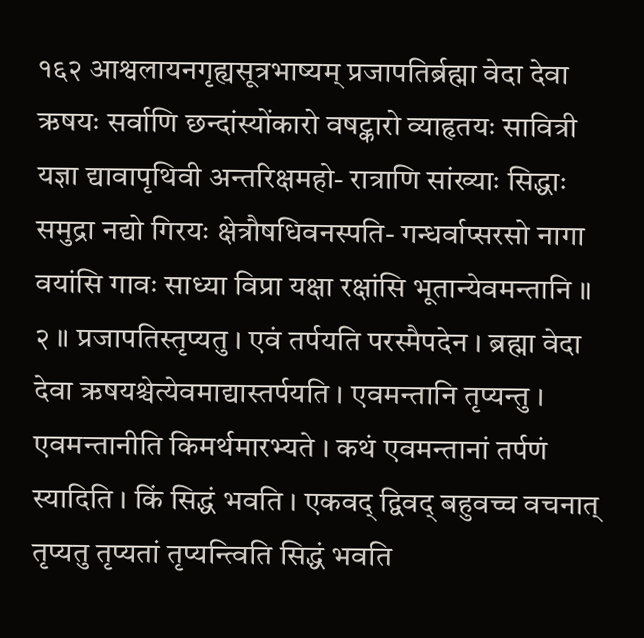१६२ आश्वलायनगृह्यसूत्रभाष्यम् प्रजापतिर्ब्रह्मा वेदा देवा ऋषयः सर्वाणि छन्दांस्योंकारो वषट्कारो व्याहृतयः सावित्री यज्ञा द्यावापृथिवी अन्तरिक्षमहो- रात्राणि सांख्याः सिद्धाः समुद्रा नद्यो गिरयः क्षेत्रौषधिवनस्पति- गन्धर्वाप्सरसो नागा वयांसि गावः साध्या विप्रा यक्षा रक्षांसि भूतान्येवमन्तानि ॥ २ ॥ प्रजापतिस्तृप्यतु । एवं तर्पयति परस्मैपदेन । ब्रह्मा वेदा देवा ऋषयश्चेत्येवमाद्यास्तर्पयति । एवमन्तानि तृप्यन्तु । एवमन्तानीति किमर्थमारभ्यते । कथं एवमन्तानां तर्पणं स्यादिति । किं सिद्धं भवति । एकवद् द्विवद् बहुवच्च वचनात् तृप्यतु तृप्यतां तृप्यन्त्विति सिद्धं भवति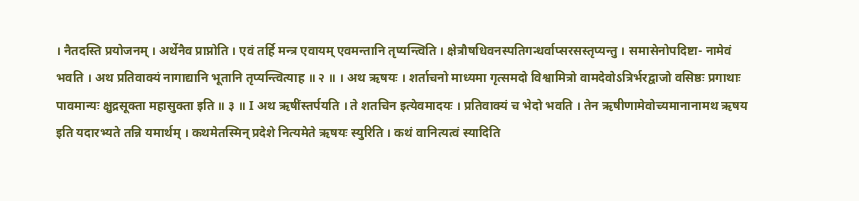। नैतदस्ति प्रयोजनम् । अर्थेनैव प्राप्नोति । एवं तर्हि मन्त्र एवायम् एवमन्तानि तृप्यन्त्विति । क्षेत्रौषधिवनस्पतिगन्धर्वाप्सरसस्तृप्यन्तु । समासेनोपदिष्टा- नामेवं भवति । अथ प्रतिवाक्यं नागाद्यानि भूतानि तृप्यन्त्वित्याह ॥ २ ॥ । अथ ऋषयः । शर्ताचनो माध्यमा गृत्समदो विश्वामित्रो वामदेवोऽत्रिर्भरद्वाजो वसिष्ठः प्रगाथाः पावमान्यः क्षुद्रसूक्ता महासुक्ता इति ॥ ३ ॥ I अथ ऋषींस्तर्पयति । ते शतचिन इत्येवमादयः । प्रतिवाक्यं च भेदो भवति । तेन ऋषीणामेवोच्यमानानामथ ऋषय इति यदारभ्यते तन्नि यमार्थम् । कथमेतस्मिन् प्रदेशे नित्यमेते ऋषयः स्युरिति । कथं वानित्यत्वं स्यादिति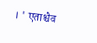। ' एताश्चैव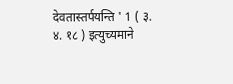देवतास्तर्पयन्ति ' 1 ( ३. ४. १८ ) इत्युच्यमाने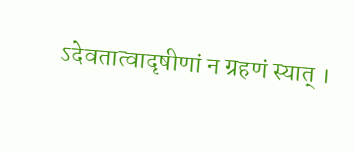ऽदेवतात्वादृषीणां न ग्रहणं स्यात् ।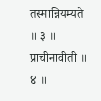तस्मान्नियम्यते ॥ ३ ॥ प्राचीनावीती ॥ ४ ॥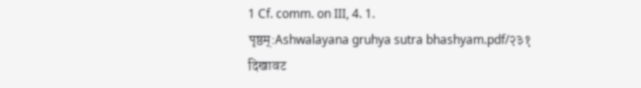1 Cf. comm. on III, 4. 1.
पृष्ठम्:Ashwalayana gruhya sutra bhashyam.pdf/२३१
दिखावट